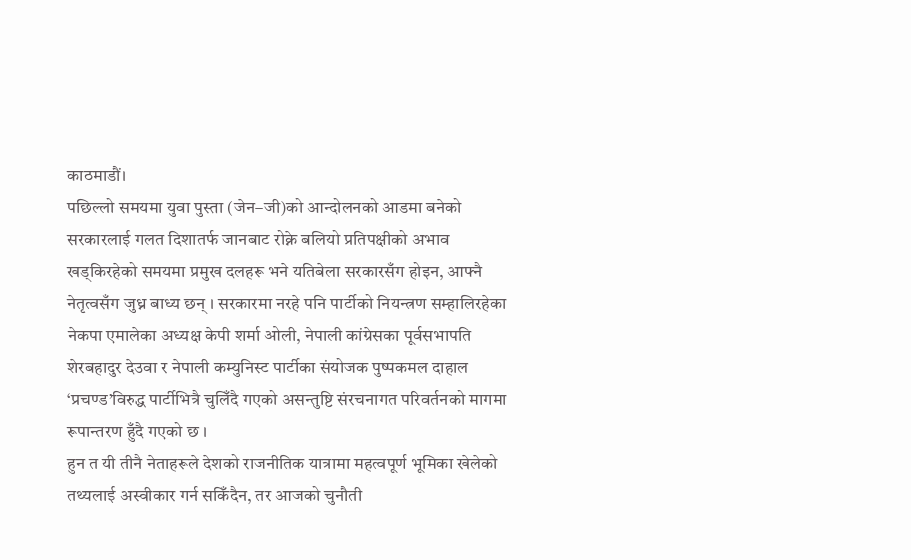काठमाडौं।
पछिल्लो समयमा युवा पुस्ता (जेन–जी)को आन्दोलनको आडमा बनेको सरकारलाई गलत दिशातर्फ जानबाट रोक्ने बलियो प्रतिपक्षीको अभाव खड्किरहेको समयमा प्रमुख दलहरू भने यतिबेला सरकारसँग होइन, आफ्नै नेतृत्वसँग जुध्न बाध्य छन् । सरकारमा नरहे पनि पार्टीको नियन्त्रण सम्हालिरहेका नेकपा एमालेका अध्यक्ष केपी शर्मा ओली, नेपाली कांग्रेसका पूर्वसभापति शेरबहादुर देउवा र नेपाली कम्युनिस्ट पार्टीका संयोजक पुष्पकमल दाहाल ‘प्रचण्ड’विरुद्ध पार्टीभित्रै चुलिँदै गएको असन्तुष्टि संरचनागत परिवर्तनको मागमा रूपान्तरण हुँदै गएको छ ।
हुन त यी तीनै नेताहरूले देशको राजनीतिक यात्रामा महत्वपूर्ण भूमिका खेलेको तथ्यलाई अस्वीकार गर्न सकिँदैन, तर आजको चुनौती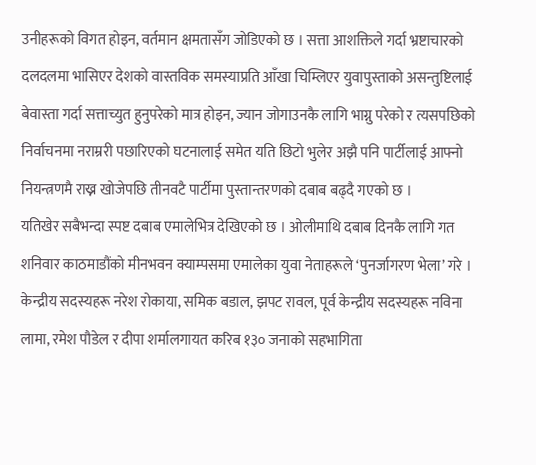उनीहरूको विगत होइन, वर्तमान क्षमतासँग जोडिएको छ । सत्ता आशक्तिले गर्दा भ्रष्टाचारको दलदलमा भासिएर देशको वास्तविक समस्याप्रति आँखा चिम्लिएर युवापुस्ताको असन्तुष्टिलाई बेवास्ता गर्दा सत्ताच्युत हुनुपरेको मात्र होइन, ज्यान जोगाउनकै लागि भाग्नु परेको र त्यसपछिको निर्वाचनमा नराम्ररी पछारिएको घटनालाई समेत यति छिटो भुलेर अझै पनि पार्टीलाई आफ्नो नियन्त्रणमै राख्न खोजेपछि तीनवटै पार्टीमा पुस्तान्तरणको दबाब बढ्दै गएको छ ।
यतिखेर सबैभन्दा स्पष्ट दबाब एमालेभित्र देखिएको छ । ओलीमाथि दबाब दिनकै लागि गत शनिवार काठमाडौंको मीनभवन क्याम्पसमा एमालेका युवा नेताहरूले ‘पुनर्जागरण भेला’ गरे । केन्द्रीय सदस्यहरू नरेश रोकाया, समिक बडाल, झपट रावल, पूर्व केन्द्रीय सदस्यहरू नविना लामा, रमेश पौडेल र दीपा शर्मालगायत करिब १३० जनाको सहभागिता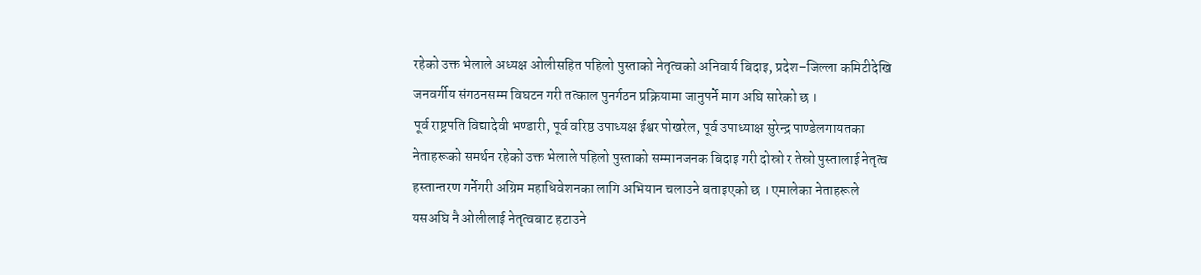रहेको उक्त भेलाले अध्यक्ष ओलीसहित पहिलो पुस्ताको नेतृत्वको अनिवार्य बिदाइ, प्रदेश–जिल्ला कमिटीदेखि जनवर्गीय संगठनसम्म विघटन गरी तत्काल पुनर्गठन प्रक्रियामा जानुपर्ने माग अघि सारेको छ ।
पूर्व राष्ट्रपति विद्यादेवी भण्डारी, पूर्व वरिष्ठ उपाध्यक्ष ईश्वर पोखरेल, पूर्व उपाध्याक्ष सुरेन्द्र पाण्डेलगायतका नेताहरूको समर्थन रहेको उक्त भेलाले पहिलो पुस्ताको सम्मानजनक बिदाइ गरी दोस्रो र तेस्रो पुस्तालाई नेतृत्व हस्तान्तरण गर्नेगरी अग्रिम महाधिवेशनका लागि अभियान चलाउने बताइएको छ । एमालेका नेताहरूले यसअघि नै ओलीलाई नेतृत्वबाट हटाउने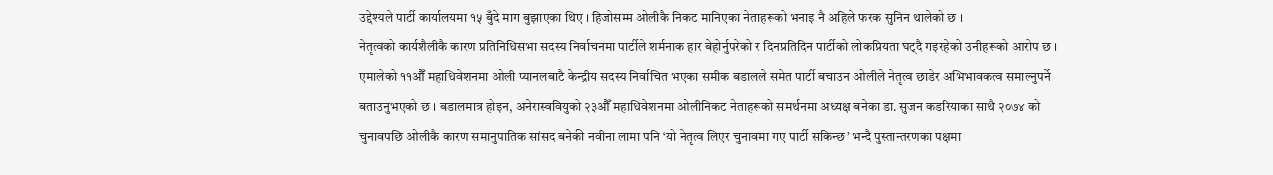उद्देश्यले पार्टी कार्यालयमा १५ बुँदे माग बुझाएका थिए । हिजोसम्म ओलीकै निकट मानिएका नेताहरूको भनाइ नै अहिले फरक सुनिन थालेको छ ।
नेतृत्वको कार्यशैलीकै कारण प्रतिनिधिसभा सदस्य निर्वाचनमा पार्टीले शर्मनाक हार बेहोर्नुपरेको र दिनप्रतिदिन पार्टीको लोकप्रियता घट्दै गइरहेको उनीहरूको आरोप छ । एमालेको ११औँ महाधिवेशनमा ओली प्यानलबाटै केन्द्रीय सदस्य निर्वाचित भएका समीक बडालले समेत पार्टी बचाउन ओलीले नेतृत्व छाडेर अभिभावकत्व समाल्नुपर्ने बताउनुभएको छ । बडालमात्र होइन, अनेरास्ववियुको २३औँ महाधिवेशनमा ओलीनिकट नेताहरूको समर्थनमा अध्यक्ष बनेका डा. सुजन कडरियाका साथै २०७४ को चुनावपछि ओलीकै कारण समानुपातिक सांसद बनेकी नवीना लामा पनि ‘यो नेतृत्व लिएर चुनावमा गए पार्टी सकिन्छ’ भन्दै पुस्तान्तरणका पक्षमा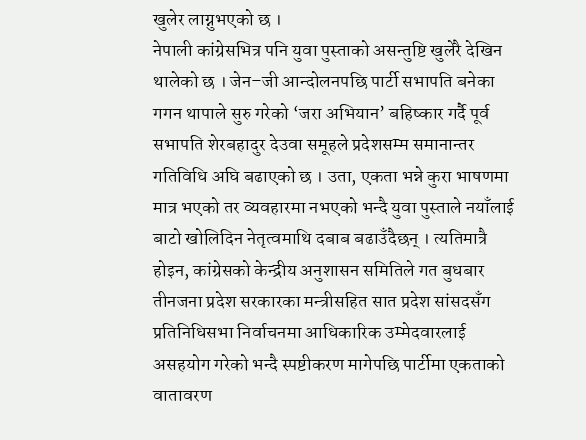खुलेर लाग्नुभएको छ ।
नेपाली कांग्रेसभित्र पनि युवा पुस्ताको असन्तुष्टि खुलेरै देखिन थालेको छ । जेन–जी आन्दोलनपछि पार्टी सभापति बनेका गगन थापाले सुरु गरेको ‘जरा अभियान’ बहिष्कार गर्दै पूर्व सभापति शेरबहादुर देउवा समूहले प्रदेशसम्म समानान्तर गतिविधि अघि बढाएको छ । उता, एकता भन्ने कुरा भाषणमा मात्र भएको तर व्यवहारमा नभएको भन्दै युवा पुस्ताले नयाँलाई बाटो खोलिदिन नेतृत्वमाथि दबाब बढाउँदैछन् । त्यतिमात्रै होइन, कांग्रेसको केन्द्रीय अनुशासन समितिले गत बुधबार तीनजना प्रदेश सरकारका मन्त्रीसहित सात प्रदेश सांसदसँग प्रतिनिधिसभा निर्वाचनमा आधिकारिक उम्मेदवारलाई असहयोग गरेको भन्दै स्पष्टीकरण मागेपछि पार्टीमा एकताको वातावरण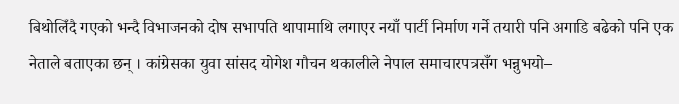बिथोलिँदै गएको भन्दै विभाजनको दोष सभापति थापामाथि लगाएर नयाँ पार्टी निर्माण गर्ने तयारी पनि अगाडि बढेको पनि एक नेताले बताएका छन् । कांग्रेसका युवा सांसद योगेश गौचन थकालीले नेपाल समाचारपत्रसँग भन्नुभयो–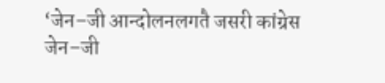‘जेन–जी आन्दोलनलगतै जसरी कांग्रेस जेन–जी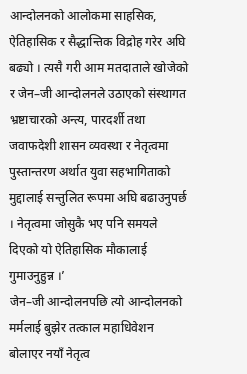आन्दोलनको आलोकमा साहसिक, ऐतिहासिक र सैद्धान्तिक विद्रोह गरेर अघि बढ्यो । त्यसै गरी आम मतदाताले खोजेको र जेन–जी आन्दोलनले उठाएको संस्थागत भ्रष्टाचारको अन्त्य, पारदर्शी तथा जवाफदेशी शासन व्यवस्था र नेतृत्वमा पुस्तान्तरण अर्थात युवा सहभागिताको मुद्दालाई सन्तुलित रूपमा अघि बढाउनुपर्छ । नेतृत्वमा जोसुकै भए पनि समयले दिएको यो ऐतिहासिक मौकालाई गुमाउनुहुन्न ।’
जेन–जी आन्दोलनपछि त्यो आन्दोलनको मर्मलाई बुझेर तत्काल महाधिवेशन बोलाएर नयाँ नेतृत्व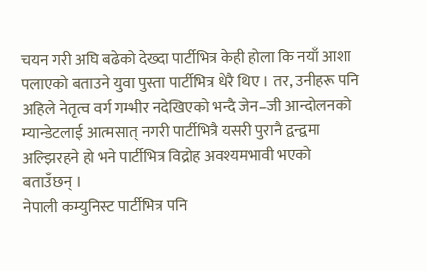चयन गरी अघि बढेको देख्दा पार्टीभित्र केही होला कि नयाँ आशा पलाएको बताउने युवा पुस्ता पार्टीभित्र धेरै थिए । तर, उनीहरू पनि अहिले नेतृत्व वर्ग गम्भीर नदेखिएको भन्दै जेन–जी आन्दोलनको म्यान्डेटलाई आत्मसात् नगरी पार्टीभित्रै यसरी पुरानै द्वन्द्वमा अल्झिरहने हो भने पार्टीभित्र विद्रोह अवश्यमभावी भएको बताउँछन् ।
नेपाली कम्युनिस्ट पार्टीभित्र पनि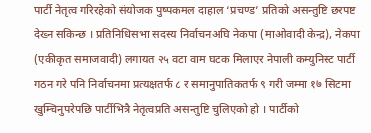पार्टी नेतृत्व गरिरहेको संयोजक पुष्पकमल दाहाल ‘प्रचण्ड’ प्रतिको असन्तुष्टि छरपष्ट देख्न सकिन्छ । प्रतिनिधिसभा सदस्य निर्वाचनअघि नेकपा (माओवादी केन्द्र), नेकपा (एकीकृत समाजवादी) लगायत २५ वटा वाम घटक मिलाएर नेपाली कम्युनिस्ट पार्टी गठन गरे पनि निर्वाचनमा प्रत्यक्षतर्फ ८ र समानुपातिकतर्फ ९ गरी जम्मा १७ सिटमा खुम्चिनुपरेपछि पार्टीभित्रै नेतृत्वप्रति असन्तुष्टि चुलिएको हो । पार्टीको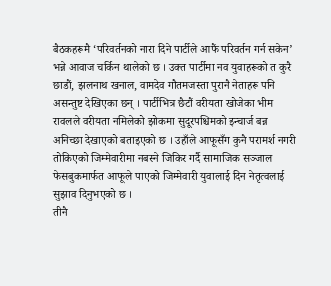बैठकहरूमै ‘परिवर्तनको नारा दिने पार्टीले आफैं परिवर्तन गर्न सकेन’ भन्ने आवाज चर्किन थालेको छ । उक्त पार्टीमा नव युवाहरूको त कुरै छाडौं, झलनाथ खनाल, वामदेव गौतमजस्ता पुरानै नेताहरू पनि असन्तुष्ट देखिएका छन् । पार्टीभित्र छैटौं वरीयता खोजेका भीम रावलले वरीयता नमिलेको झोकमा सुदूरपश्चिमको इन्चार्ज बन्न अनिच्छा देखाएको बताइएको छ । उहाँले आफूसँग कुनै परामर्श नगरी तोकिएको जिम्मेवारीमा नबस्ने जिकिर गर्दै सामाजिक सञ्जाल फेसबुकमार्फत आफूले पाएको जिम्मेवारी युवालाई दिन नेतृत्वलाई सुझाव दिनुभएको छ ।
तीनै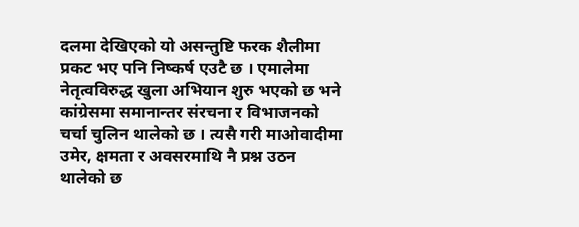दलमा देखिएको यो असन्तुष्टि फरक शैलीमा प्रकट भए पनि निष्कर्ष एउटै छ । एमालेमा नेतृत्वविरुद्ध खुला अभियान शुरु भएको छ भने कांग्रेसमा समानान्तर संरचना र विभाजनको चर्चा चुलिन थालेको छ । त्यसै गरी माओवादीमा उमेर, क्षमता र अवसरमाथि नै प्रश्न उठन थालेको छ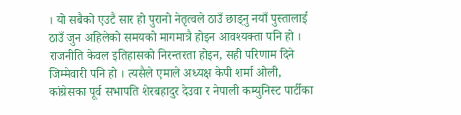। यो सबैको एउटै सार हो पुरानो नेतृत्वले ठाउँ छाड्नु नयाँ पुस्तालाई ठाउँ जुन अहिलेको समयको मागमात्रै होइन आवश्यक्ता पनि हो ।
राजनीति केवल इतिहासको निरन्तरता होइन, सही परिणाम दिने जिम्मेवारी पनि हो । त्यसैले एमाले अध्यक्ष केपी शर्मा ओली, कांग्रेसका पूर्व सभापति शेरबहादुर देउवा र नेपाली कम्युनिस्ट पार्टीका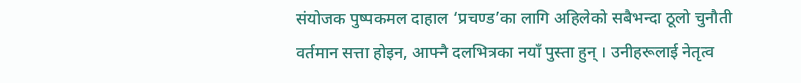संयोजक पुष्पकमल दाहाल ‘प्रचण्ड’का लागि अहिलेको सबैभन्दा ठूलो चुनौती वर्तमान सत्ता होइन, आफ्नै दलभित्रका नयाँ पुस्ता हुन् । उनीहरूलाई नेतृत्व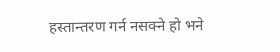हस्तान्तरण गर्न नसक्ने हो भने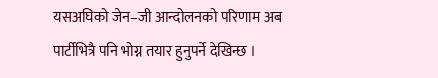यसअघिको जेन–जी आन्दोलनको परिणाम अब पार्टीभित्रै पनि भोग्न तयार हुनुपर्ने देखिन्छ ।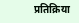प्रतिक्रिया